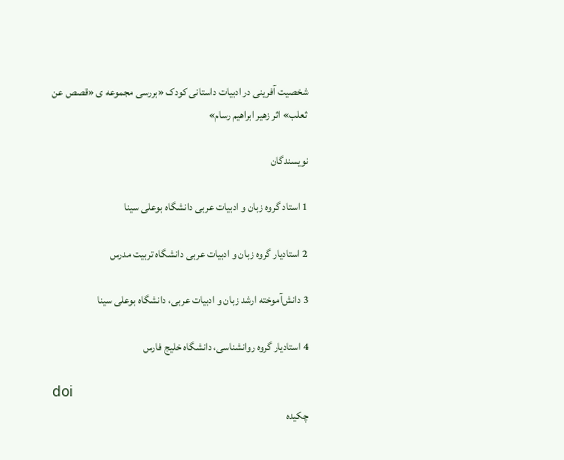شخصیت آفرینی در ادبیات داستانی کودک «بررسی مجموعه ی «قصص عن ثعلب» اثر زهیر ابراهیم رسام»

نویسندگان

1 استاد گروه زبان و ادبیات عربی دانشگاه بوعلی سینا

2 استادیار گروه زبان و ادبیات عربی دانشگاه تربیت مدرس

3 دانش‌آموخته ارشد زبان و ادبیات عربی، دانشگاه بوعلی سینا

4 استادیار گروه روانشناسی، دانشگاه خلیج فارس

doi
چکیده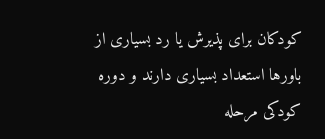کودکان برای پذیرش یا رد بسیاری از باورها استعداد بسیاری دارند و دوره کودکی مرحله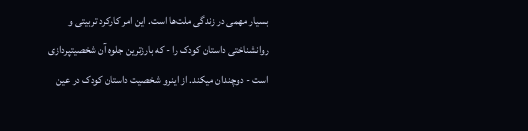بسیار مهمی در زندگی ملت‌ها است. این امر کارکرد تربیتی و روانشناختی داستان کودک را - که بارزترین جلوه آن شخصیتپردازی است - دوچندان میکند. از اینرو شخصیت داستان کودک در عین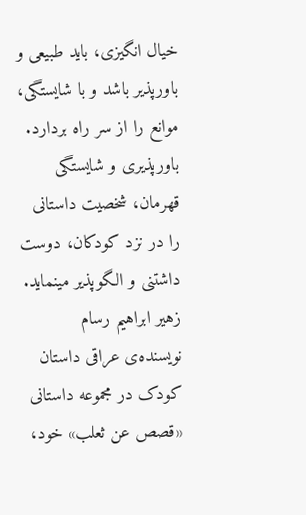خیال انگیزی، باید طبیعی و باورپذیر باشد و با شایستگی، موانع را از سر راه بردارد. باورپذیری و شایستگی قهرمان، ‌شخصیت داستانی را در نزد کودکان، دوست داشتنی و الگوپذیر مینماید. زهیر ابراهیم رسام نویسنده‌ی عراقی داستان کودک در مجموعه داستانی «قصص عن ثعلب» خود،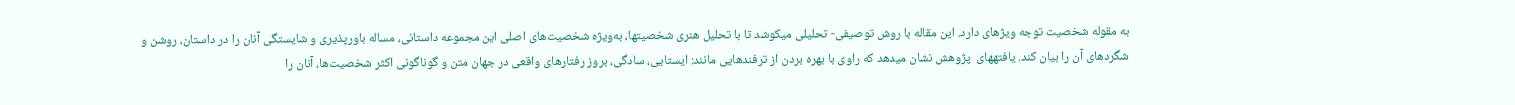به مقوله شخصیت توجه ویژهای دارد. این مقاله با روش توصیفی- تحلیلی میکوشد تا با تحلیل هنری شخصیتها، به‌ویژه شخصیت‌های اصلی این مجموعه داستانی، مساله باورپذیری و شایستگی آنان را در داستان، روشن و شگردهای آن را بیان کند. یافتههای  پژوهش نشان میدهد که راوی با بهره بردن از ترفندهایی مانند: ایستایی، سادگی، بروز رفتارهای واقعی در جهان متن و گوناگونی اکثر شخصیت‌ها، آنان را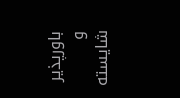باورپذیر و شایسته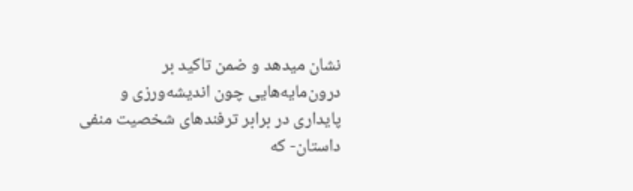نشان میدهد و ضمن تاکید بر درون‌مایه‌هایی چون اندیشه‌ورزی و پایداری در برابر ترفندهای شخصیت منفی داستان- که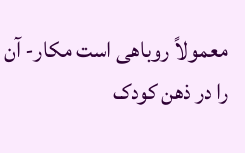معمولاً روباهی است مکار- آن را در ذهن کودک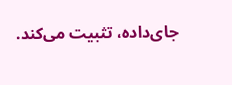جای‌داده، تثبیت می‌کند.